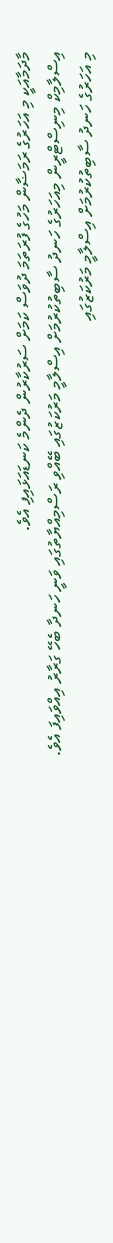މާދަމާއަކީ މި އަހަރުގެ ރަމަޟާން މަހުގެ ފުރަތަމަ ދުވަސް ކަމަށް ސަރުކާރުން ދެންމެ ކަނޑައަޅައިފި އެވެ.
އިސްލާމިކް މިނިސްޓްރީން މިއަހަރުގެ ހަނދު ސާބިތުކުރުމަށް އިސްލާމީ މަރުކަޒުގައި ބޭއްވި ރަސްމިއްޔާތުގައި ވަނީ ހަނދާ ބެހޭ ގަރާރު އިއްވައިފަ އެވެ.
މި އަހަރުގެ ހަނދު ސާބިތުކުރުމަށް އިސްލާމީ މަރުކަޒުގައި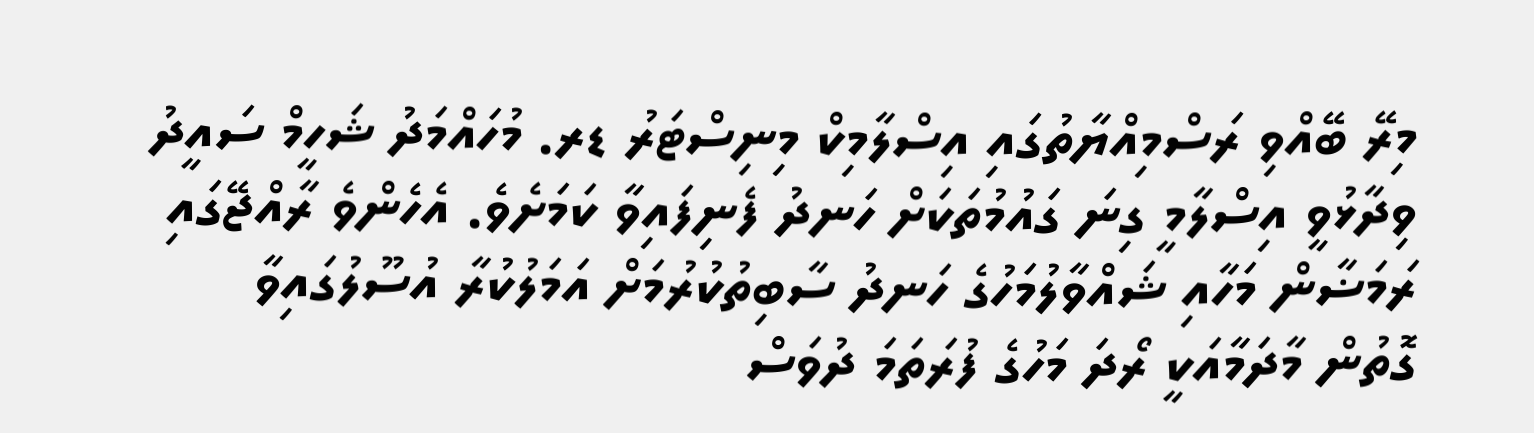މިރޭ ބޭއްވި ރަސްމިއްޔާތުގައި އިސްލާމިކް މިނިސްޓަރު ޑރ. މުހައްމަދު ޝަހީމް ސައީދު ވިދާޅުވީ އިސްލާމީ ގިނަ ގައުމުތަކަށް ހަނދު ފެނިފައިވާ ކަމަށެވެ. އެހެންވެ ރާއްޖޭގައި ރަމަޟާން މަހާއި ޝައްވާލުމަހުގެ ހަނދު ސާބިތުކުރުމަށް އަމަލުކުރާ އުސޫލުގައިވާ ގޮތުން މާދަމާއަކީ ރޯދަ މަހުގެ ފުރަތަމަ ދުވަސް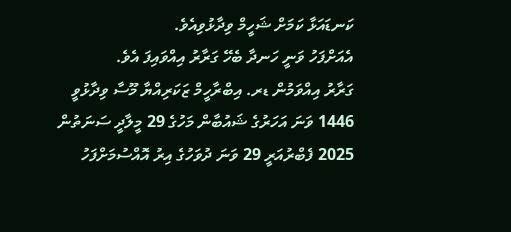ކަނޑައަޅާ ކަމަށް ޝަހީމް ވިދާޅުވިއެވެ.
އެއަށްފަހު ވަނީ ހަނދާ ބެހޭ ގަރާރު އިއްވައިފަ އެވެ.
ގަރާރު އިއްވަމުން ޑރ. އިބްރާހީމް ޒަކަރިއްޔާ މޫސާ ވިދާޅުވީ 1446 ވަނަ އަހަރުގެ ޝައުބާން މަހުގެ 29 މީލާދީ ސަނަތުން 2025 ފެބްރުއަރީ 29 ވަނަ ދުވަހުގެ އިރު އޮއްސުމަށްފަހު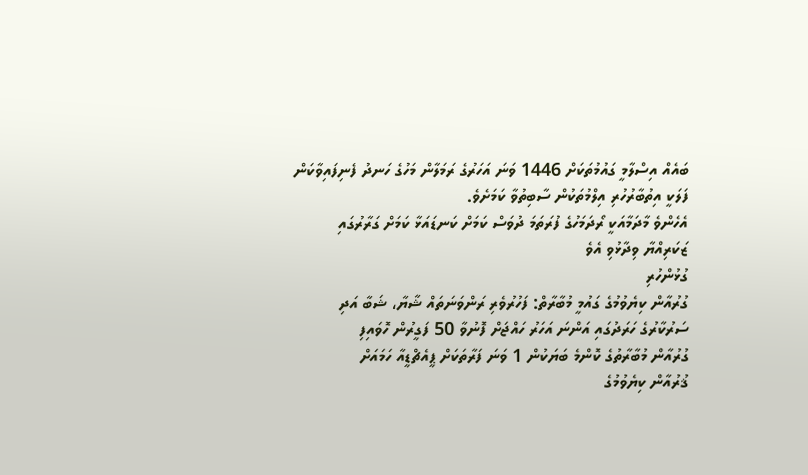ބައެއް އިސްލާމީ ގައުމުތަކަށް 1446 ވަނަ އަހަރުގެ ރަމަލާން މަހުގެ ހަނދު ފެނިފައިވާކަން ފަލަކީ އިތުބާރުހުރި އިލްމުތަކުން ސާބިތުވާ ކަމަށެވެ.
އެހެންވެ މާދަމާއަކީ ރޯދަމަހުގެ ފުރަތަމަ ދުވަސް ކަމަށް ކަނޑައަޅާ ކަމަށް ގަރާރުގައި ޒަކަރިއްޔާ ވިދާޅުވި އެވެ
ގުޅުންހުރި
ގުރުއާން ކިޔެވުމުގެ ގައުމީ މުބާރާތް: ފަހުރުވެރި ރަންވަނަތައް ޝާޔާ، ޝަބާ އަދި
ސަރުކާރުގެ ހަރަދުގައި އަންނަ އަހަރު ހައްޖަށް ފޮނުވާ 50 ފަގީރުން ހޮވައިފި
ގުރުއާން މުބާރާތުގެ ކޮންމެ ބަޔަކުން 1 ވަނަ ފަރާތަކަށް ޕީއެޗްޑީއާ ހަމައަށް
ޤުރުއާން ކިޔެވުމުގެ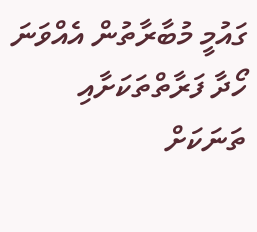ގައުމީ މުބާރާތުން އެއްވަނަ ހޯދާ ފަރާތްތަކަށާއި ތަނަކަށް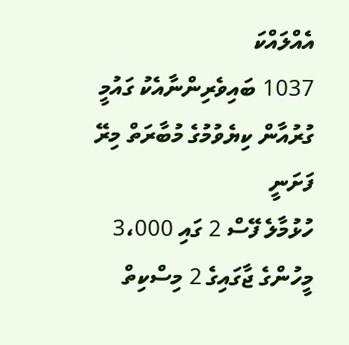އެއްލައްކަ
1037 ބައިވެރިންނާއެކު ގައުމީ ގުރުއާން ކިޔެވުމުގެ މުބާރަތް މިރޭ ފަށަނީ
ހުޅުމާލެ ފޭސް 2 ގައި 3،000 މީހުންގެ ޖާގައިގެ 2 މިސްކިތް